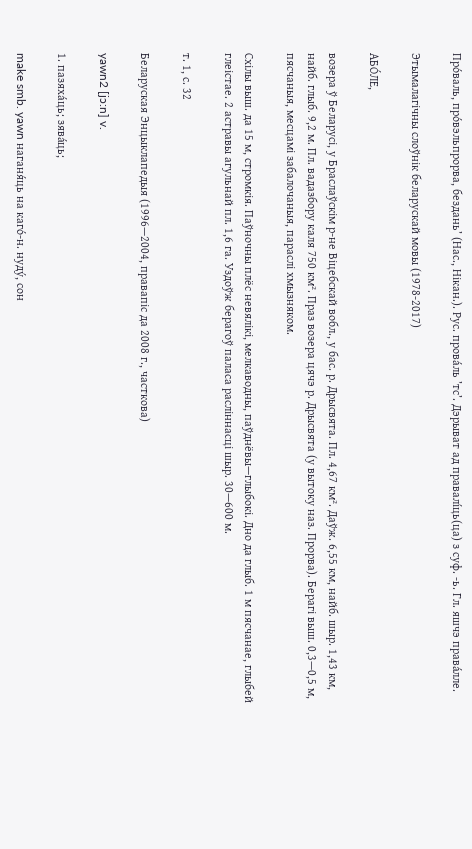Про́валь, про́вэльпрорва, бездань’ (Нас., Нікан.). Рус. прова́ль ’тс’. Дэрыват ад правалі́ць(ца) з суф. ‑ь. Гл. яшчэ права́лле.

Этымалагічны слоўнік беларускай мовы (1978-2017)

АБО́ЛЕ,

возера ў Беларусі, у Браслаўскім р-не Віцебскай вобл., у бас. р. Дрысвята. Пл. 4,67 км². Даўж. 6,55 км, найб. шыр. 1,43 км, найб. глыб. 9,2 м. Пл. вадазбору каля 750 км². Праз возера цячэ р. Дрысвята (у вытоку наз. Прорва). Берагі выш. 0,3—0,5 м, пясчаныя, месцамі забалочаныя, параслі хмызняком.

Схілы выш. да 15 м, стромкія. Паўночны плёс невялікі, мелкаводны, паўднёвы—глыбокі. Дно да глыб. 1 м пясчанае, глыбей глеістае. 2 астравы агульнай пл. 1,6 га. Уздоўж берагоў паласа расліннасці шыр. 30—600 м.

т. 1, с. 32

Беларуская Энцыклапедыя (1996—2004, правапіс да 2008 г., часткова)

yawn2 [jɔ:n] v.

1. пазяха́ць; зява́ць;

make smb. yawn наганя́ць на каго́-н. нуду́, сон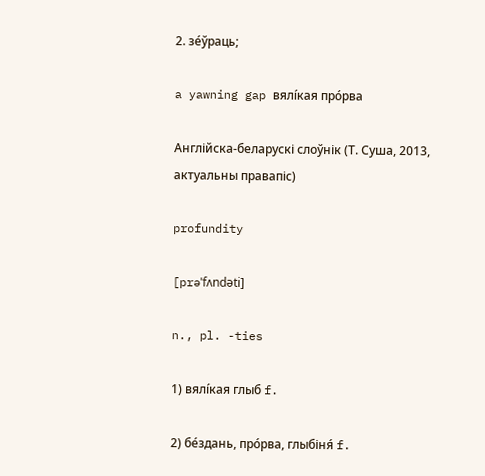2. зе́ўраць;

a yawning gap вялі́кая про́рва

Англійска-беларускі слоўнік (Т. Суша, 2013, актуальны правапіс)

profundity

[prəˈfʌndəti]

n., pl. -ties

1) вялі́кая глыб f.

2) бе́здань, про́рва, глыбіня́ f.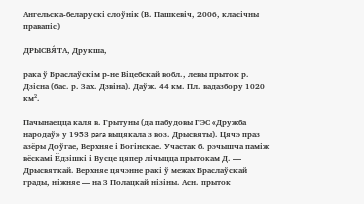Ангельска-беларускі слоўнік (В. Пашкевіч, 2006, класічны правапіс)

ДРЫСВЯ́ТА, Друкша,

рака ў Браслаўскім р-не Віцебскай вобл., левы прыток р. Дзісна (бас. р. Зах. Дзвіна). Даўж. 44 км. Пл. вадазбору 1020 км².

Пачынаецца каля в. Грытуны (да пабудовы ГЭС «Дружба народаў» у 1953 para выцякала з воз. Дрысвяты). Цячэ праз азёры Доўгае, Верхняе і Богінскае. Участак б. рэчышча паміж вёскамі Ёдзішкі і Вусце цяпер лічыцца прытокам Д. — Дрысвяткай. Верхняе цячэнне ракі ў межах Браслаўскай грады, ніжняе — на З Полацкай нізіны. Асн. прыток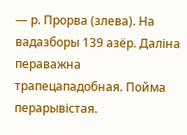— р. Прорва (злева). На вадазборы 139 азёр. Даліна пераважна трапецападобная. Пойма перарывістая.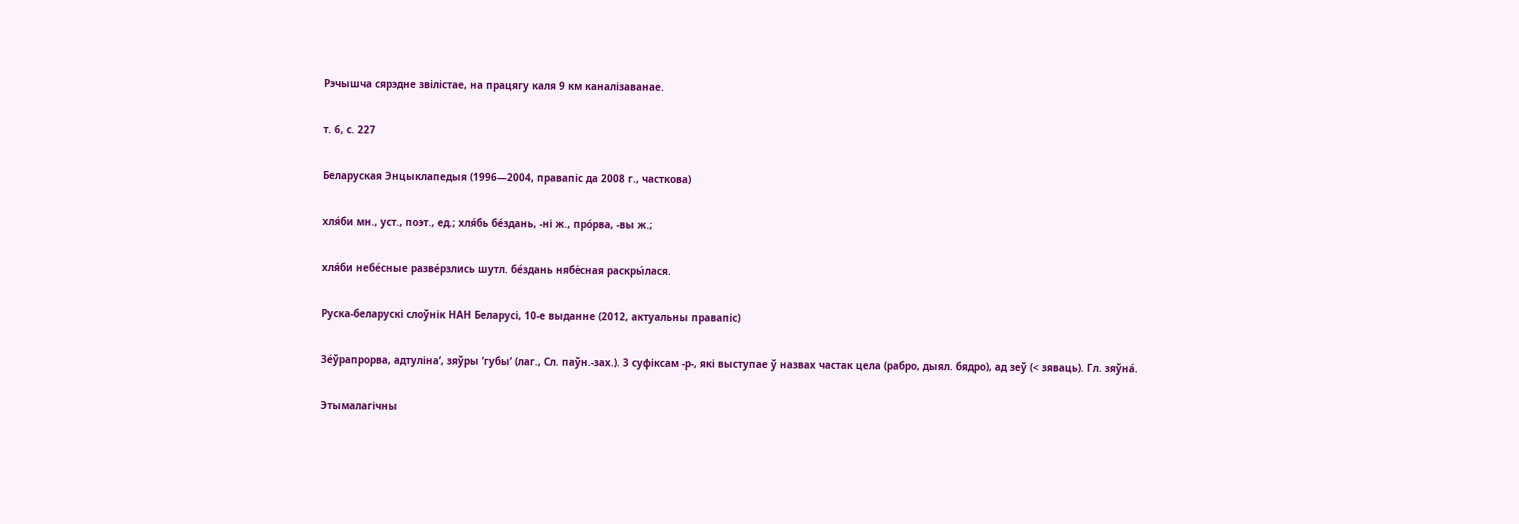Рэчышча сярэдне звілістае, на працягу каля 9 км каналізаванае.

т. 6, с. 227

Беларуская Энцыклапедыя (1996—2004, правапіс да 2008 г., часткова)

хля́би мн., уст., поэт., ед.; хля́бь бе́здань, -ні ж., про́рва, -вы ж.;

хля́би небе́сные разве́рзлись шутл. бе́здань нябе́сная раскры́лася.

Руска-беларускі слоўнік НАН Беларусі, 10-е выданне (2012, актуальны правапіс)

Зе́ўрапрорва, адтуліна’, зяўры ’губы’ (лаг., Сл. паўн.-зах.). З суфіксам ‑р‑, які выступае ў назвах частак цела (рабро, дыял. бядро), ад зеў (< зяваць). Гл. зяўна́.

Этымалагічны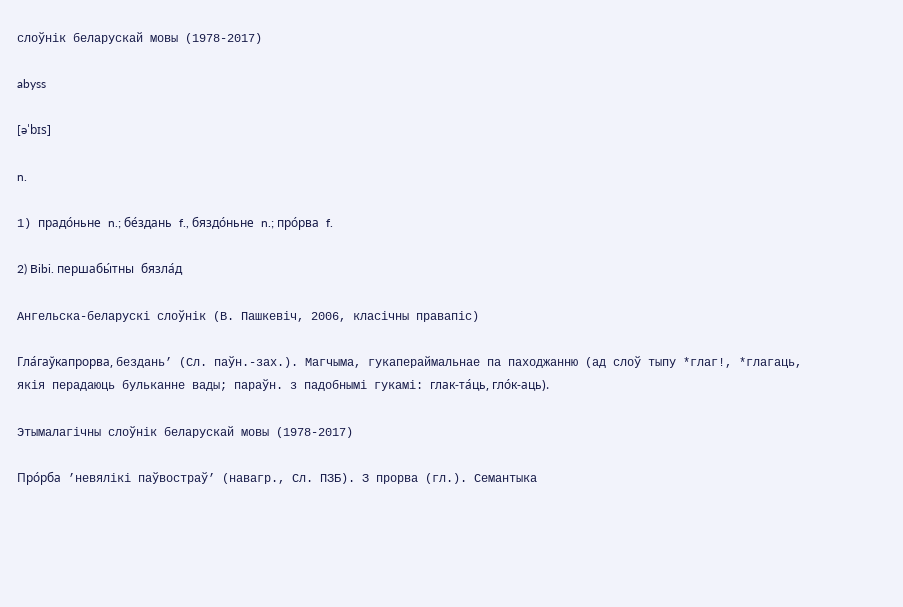слоўнік беларускай мовы (1978-2017)

abyss

[əˈbɪs]

n.

1) прадо́ньне n.; бе́здань f., бяздо́ньне n.; про́рва f.

2) Bibi. першабы́тны бязла́д

Ангельска-беларускі слоўнік (В. Пашкевіч, 2006, класічны правапіс)

Гла́гаўкапрорва, бездань’ (Сл. паўн.-зах.). Магчыма, гукапераймальнае па паходжанню (ад слоў тыпу *глаг!, *глагаць, якія перадаюць бульканне вады; параўн. з падобнымі гукамі: глак‑та́ць, гло́к‑аць).

Этымалагічны слоўнік беларускай мовы (1978-2017)

Про́рба ’невялікі паўвостраў’ (навагр., Сл. ПЗБ). З прорва (гл.). Семантыка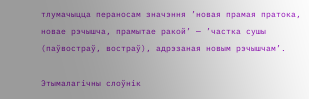тлумачыцца пераносам значэння ’новая прамая пратока, новае рэчышча, прамытае ракой’ — ’частка сушы (паўвостраў, востраў), адрэзаная новым рэчышчам’.

Этымалагічны слоўнік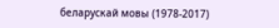беларускай мовы (1978-2017)